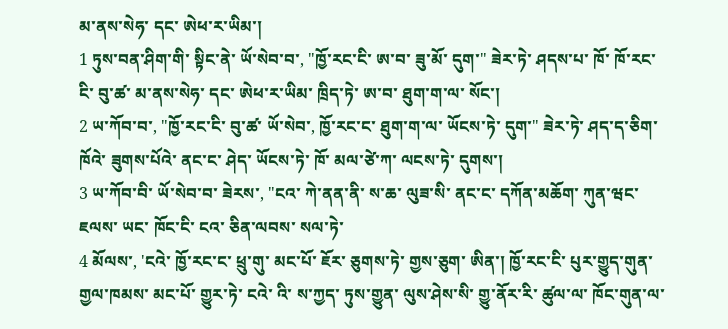མ་ནས་སེཧ་ དང་ ཨེཕ་ར་ཡིམ་།
1 ཏུས་བན་ཤིག་གི་ སྟིང་ནེ་ ཡོ་སེབ་བ་, "ཁྱོ་རང་ངི་ ཨ་བ་ ཟུ་མོ་ དུག་" ཟེར་ཏེ་ ཤདས་པ་ ཁོ་ ཁོ་རང་ངི་ བུ་ཚ་ མ་ནས་སེཧ་ དང་ ཨེཕ་ར་ཡིམ་ ཁྲིད་ཏེ་ ཨ་བ་ ཐུག་ག་ལ་ སོང་།
2 ཡ་ཀོབ་བ་, "ཁྱོ་རང་ངི་ བུ་ཚ་ ཡོ་སེབ་, ཁྱོ་རང་ང་ ཐུག་ག་ལ་ ཡོངས་ཏེ་ དུག་" ཟེར་ཏེ་ ཤད་ད་ཅིག་ ཁོའེ་ ཟུགས་པོའེ་ ནང་ང་ ཤེད་ ཡོངས་ཏེ་ ཁོ་ མལ་ཙེ་ཀ་ ལངས་ཏེ་ དུགས་།
3 ཡ་ཀོབ་བི་ ཡོ་སེབ་བ་ ཟེརས་, "ངའ་ ཀེ་ནན་ནི་ ས་ཆ་ ལུཟ་སི་ ནང་ང་ དཀོན་མཆོག་ ཀུན་ཝང་ ཇལས་ ཡང་ ཁོང་ངི་ ངའ་ ཅིན་ལབས་ སལ་ཏེ་
4 མོལས་, 'ངའེ་ ཁྱོ་རང་ང་ ཕྲུ་གུ་ མང་པོ་ ཇོར་ ཅུགས་ཏེ་ གྱས་ཅུག་ ཨིན་། ཁྱོ་རང་ངི་ པུར་གྱུད་གུན་ གྱལ་ཁམས་ མང་པོ་ གྱུར་ཏེ་ ངའེ་ འི་ ས་ཀྱད་ ཏུས་གྱུན་ ལུས་ཤེས་སི་ གྱུ་ནོར་རི་ ཚུལ་ལ་ ཁོང་གུན་ལ་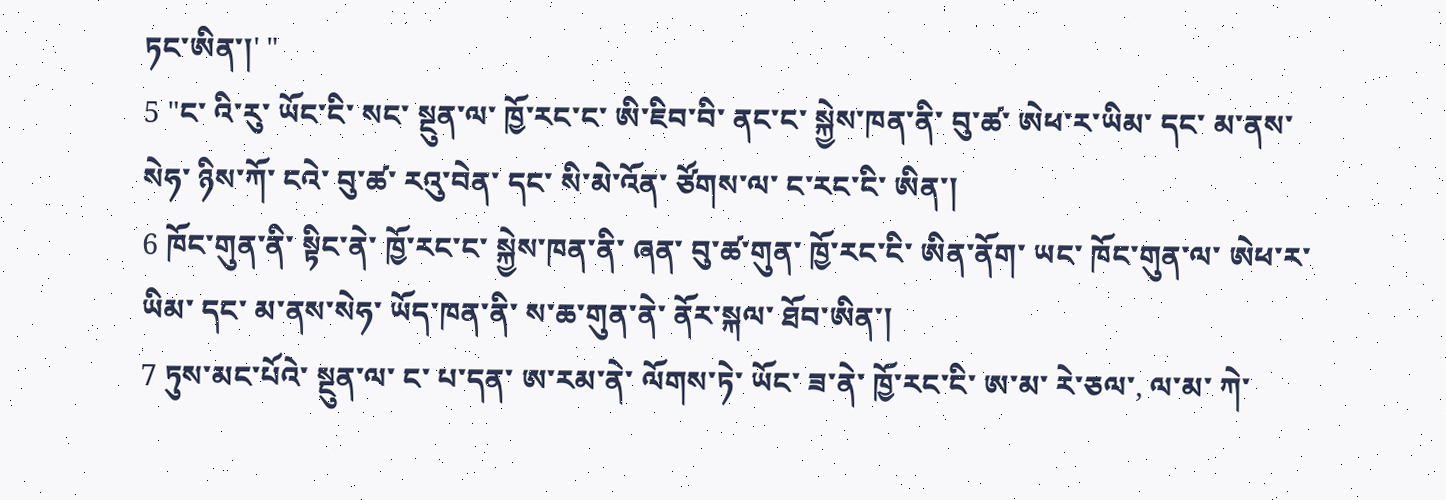ཏང་ཨིན་།' "
5 "ང་ འི་རུ་ ཡོང་ངི་ སང་ སྔུན་ལ་ ཁྱོ་རང་ང་ ཨི་ཇིབ་བི་ ནང་ང་ སྐྱེས་ཁན་ནི་ བུ་ཚ་ ཨེཕ་ར་ཡིམ་ དང་ མ་ནས་སེཧ་ ཉིས་ཀོ་ ངའེ་ བུ་ཚ་ རའུ་བེན་ དང་ སི་མེ་འོན་ ཙོགས་ལ་ ང་རང་ངི་ ཨིན་།
6 ཁོང་གུན་ནི་ སྟིང་ནེ་ ཁྱོ་རང་ང་ སྐྱེས་ཁན་ནི་ ཞན་ བུ་ཚ་གུན་ ཁྱོ་རང་ངི་ ཨིན་ནོག་ ཡང་ ཁོང་གུན་ལ་ ཨེཕ་ར་ཡིམ་ དང་ མ་ནས་སེཧ་ ཡོད་ཁན་ནི་ ས་ཆ་གུན་ནེ་ ནོར་སྐལ་ ཐོབ་ཨིན་།
7 ཏུས་མང་པོའེ་ སྔུན་ལ་ ང་ པ་དན་ ཨ་རམ་ནེ་ ལོགས་ཏེ་ ཡོང་ ཟ་ནེ་ ཁྱོ་རང་ངི་ ཨ་མ་ རེ་ཅལ་, ལ་མ་ ཀེ་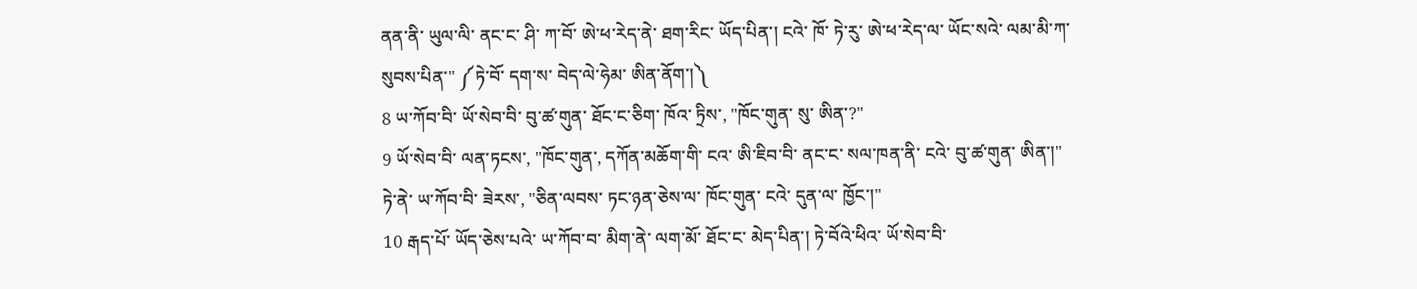ནན་ནི་ ཡུལ་ལི་ ནང་ང་ ཤི་ ཀ་བོ་ ཨེ་ཕ་རེད་ནེ་ ཐག་རིང་ ཡོད་པིན་། ངའེ་ ཁོ་ ཏེ་རུ་ ཨེ་ཕ་རེད་ལ་ ཡོང་སའེ་ ལམ་མི་ཀ་ སུབས་པིན་" ༼ཏེ་བོ་ དག་ས་ བེད་ལེ་ཧེམ་ ཨིན་ནོག་།༽
8 ཡ་ཀོབ་བི་ ཡོ་སེབ་བི་ བུ་ཚ་གུན་ ཐོང་ང་ཅིག་ ཁོའ་ ཏྲིས་, "ཁོང་གུན་ སུ་ ཨིན་?"
9 ཡོ་སེབ་བི་ ལན་ཏངས་, "ཁོང་གུན་, དཀོན་མཆོག་གི་ ངའ་ ཨི་ཇིབ་བི་ ནང་ང་ སལ་ཁན་ནི་ ངའེ་ བུ་ཚ་གུན་ ཨིན་།"
ཏེ་ནེ་ ཡ་ཀོབ་བི་ ཟེརས་, "ཅིན་ལབས་ ཏང་ཉན་ཅེས་ལ་ ཁོང་གུན་ ངའེ་ དུན་ལ་ ཁྱོང་།"
10 རྒད་པོ་ ཡོད་ཅེས་པའེ་ ཡ་ཀོབ་བ་ མིག་ནེ་ ལག་མོ་ ཐོང་ང་ མེད་པིན་། ཏེ་བོའེ་ཕིའ་ ཡོ་སེབ་བི་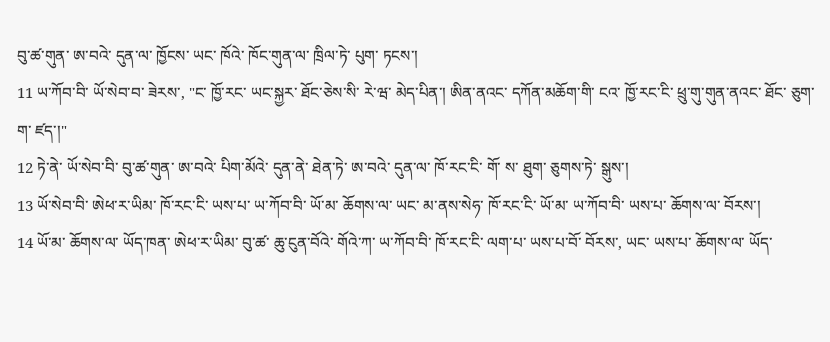བུ་ཚ་གུན་ ཨ་བའེ་ དུན་ལ་ ཁྱོངས་ ཡང་ ཁོའེ་ ཁོང་གུན་ལ་ ཁྲིལ་ཏེ་ པུག་ ཏངས་།
11 ཡ་ཀོབ་བི་ ཡོ་སེབ་བ་ ཟེརས་, "ང་ ཁྱོ་རང་ ཡང་སྐྱར་ ཐོང་ཅེས་སི་ རེ་ཝ་ མེད་པིན་། ཨིན་ནའང་ དཀོན་མཆོག་གི་ ངའ་ ཁྱོ་རང་ངི་ ཕྲུ་གུ་གུན་ནའང་ ཐོང་ ཅུག་ག་ ཛད་།"
12 ཏེ་ནེ་ ཡོ་སེབ་བི་ བུ་ཚ་གུན་ ཨ་བའེ་ པིག་མོའེ་ དུན་ནེ་ ཐེན་ཏེ་ ཨ་བའེ་ དུན་ལ་ ཁོ་རང་ངི་ གོ་ ས་ ཐུག་ ཅུགས་ཏེ་ སྒུས་།
13 ཡོ་སེབ་བི་ ཨེཕ་ར་ཡིམ་ ཁོ་རང་ངི་ ཡས་པ་ ཡ་ཀོབ་བི་ ཡོ་མ་ ཆོགས་ལ་ ཡང་ མ་ནས་སེཧ་ ཁོ་རང་ངི་ ཡོ་མ་ ཡ་ཀོབ་བི་ ཡས་པ་ ཆོགས་ལ་ བོརས་།
14 ཡོ་མ་ ཆོགས་ལ་ ཡོད་ཁན་ ཨེཕ་ར་ཡིམ་ བུ་ཚ་ ཆུ་ངུན་བོའེ་ གོའེ་ཀ་ ཡ་ཀོབ་བི་ ཁོ་རང་ངི་ ལག་པ་ ཡས་པ་བོ་ བོརས་, ཡང་ ཡས་པ་ ཆོགས་ལ་ ཡོད་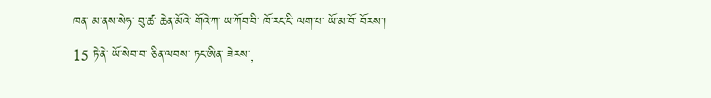ཁན་ མ་ནས་སེཧ་ བུ་ཚ་ ཆེན་མོའེ་ གོའེ་ཀ་ ཡ་ཀོབ་བི་ ཁོ་རང་ངི་ ལག་པ་ ཡོ་མ་བོ་ བོརས་།
15 ཏེ་ནེ་ ཡོ་སེབ་བ་ ཅིན་ལབས་ ཏང་ཨིན་ ཟེརས་,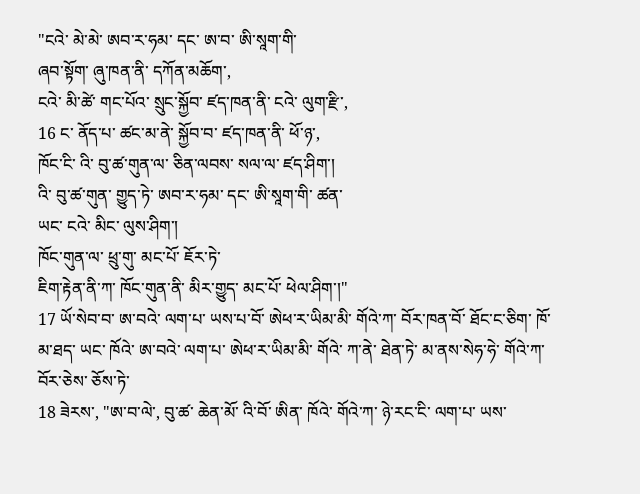"ངའེ་ མེ་མེ་ ཨབ་ར་ཧམ་ དང་ ཨ་བ་ ཨི་སཱག་གི་
ཞབ་སྟོག་ ཞུ་ཁན་ནི་ དཀོན་མཆོག་,
ངའེ་ མི་ཚེ་ གང་པོའ་ སྲུང་སྐྱོབ་ ཛད་ཁན་ནི་ ངའེ་ ལུག་རྫི་,
16 ང་ ནོད་པ་ ཚང་མ་ནེ་ སྐྱོབ་བ་ ཛད་ཁན་ནི་ ཕོ་ཉ་,
ཁོང་ངི་ འི་ བུ་ཚ་གུན་ལ་ ཅིན་ལབས་ སལ་ལ་ ཛད་ཤིག་།
འི་ བུ་ཚ་གུན་ གྱུད་ཏེ་ ཨབ་ར་ཧམ་ དང་ ཨི་སཱག་གི་ ཚན་
ཡང་ ངའེ་ མིང་ ལུས་ཤིག་།
ཁོང་གུན་ལ་ ཕྲུ་གུ་ མང་པོ་ ཇོར་ཏེ་
ཇིག་རྟེན་ནི་ཀ་ ཁོང་གུན་ནི་ མིར་གྱུད་ མང་པོ་ ཕེལ་ཤིག་།"
17 ཡོ་སེབ་བ་ ཨ་བའེ་ ལག་པ་ ཡས་པ་བོ་ ཨེཕ་ར་ཡིམ་མི་ གོའེ་ཀ་ བོར་ཁན་བོ་ ཐོང་ང་ཅིག་ ཁོ་ མ་ཐད་ ཡང་ ཁོའེ་ ཨ་བའེ་ ལག་པ་ ཨེཕ་ར་ཡིམ་མི་ གོའེ་ ཀ་ནེ་ ཐེན་ཏེ་ མ་ནས་སེཧ་ཧེ་ གོའེ་ཀ་ བོར་ཅེས་ ཅོས་ཏེ་
18 ཟེརས་, "ཨ་བ་ལེ་, བུ་ཚ་ ཆེན་མོ་ འི་བོ་ ཨིན་ ཁོའེ་ གོའེ་ཀ་ ཉེ་རང་ངི་ ལག་པ་ ཡས་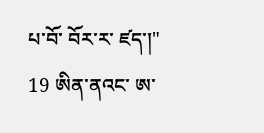པ་བོ་ བོར་ར་ ཛད་།"
19 ཨིན་ནའང་ ཨ་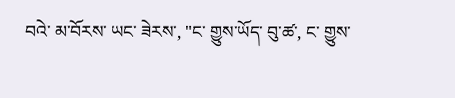བའེ་ མ་བོརས་ ཡང་ ཟེརས་, "ང་ གྱུས་ཡོད་ བུ་ཚ་, ང་ གྱུས་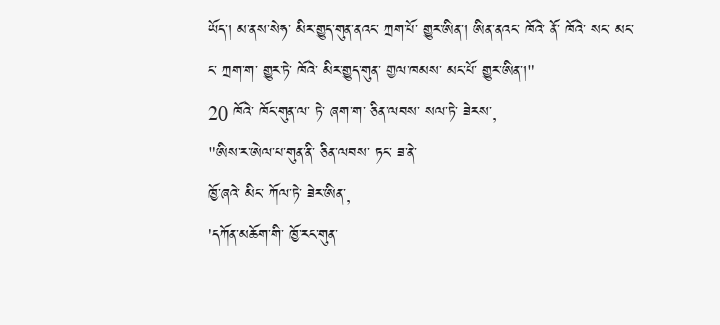ཡོད་། མ་ནས་སེཧ་ མིར་གྱུད་གུན་ནའང་ ཀྲག་པོ་ གྱུར་ཨིན་། ཨིན་ནའང་ ཁོའེ་ ནོ་ ཁོའེ་ སང་ མང་ང་ ཀྲག་ག་ གྱུར་ཏེ་ ཁོའེ་ མིར་གྱུད་གུན་ གྱལ་ཁམས་ མང་པོ་ གྱུར་ཨིན་།"
20 ཁོའེ་ ཁོང་གུན་ལ་ ཏེ་ ཞག་ག་ ཅིན་ལབས་ སལ་ཏེ་ ཟེརས་,
"ཨིས་ར་ཨེལ་པ་གུན་ནི་ ཅིན་ལབས་ ཏང་ ཟ་ནེ་
ཁྱོ་ཞའེ་ མིང་ ཀོལ་ཏེ་ ཟེར་ཨིན་,
'དཀོན་མཆོག་གི་ ཁྱོ་རང་གུན་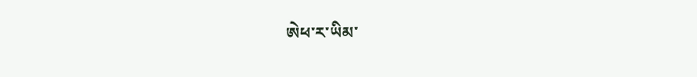ཨེཕ་ར་ཡིམ་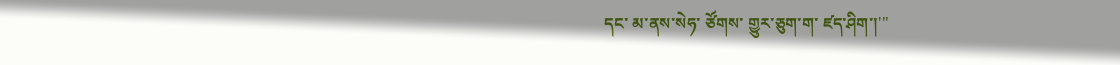དང་ མ་ནས་སེཧ་ ཙོགས་ གྱུར་ཅུག་ག་ ཛད་ཤིག་།'"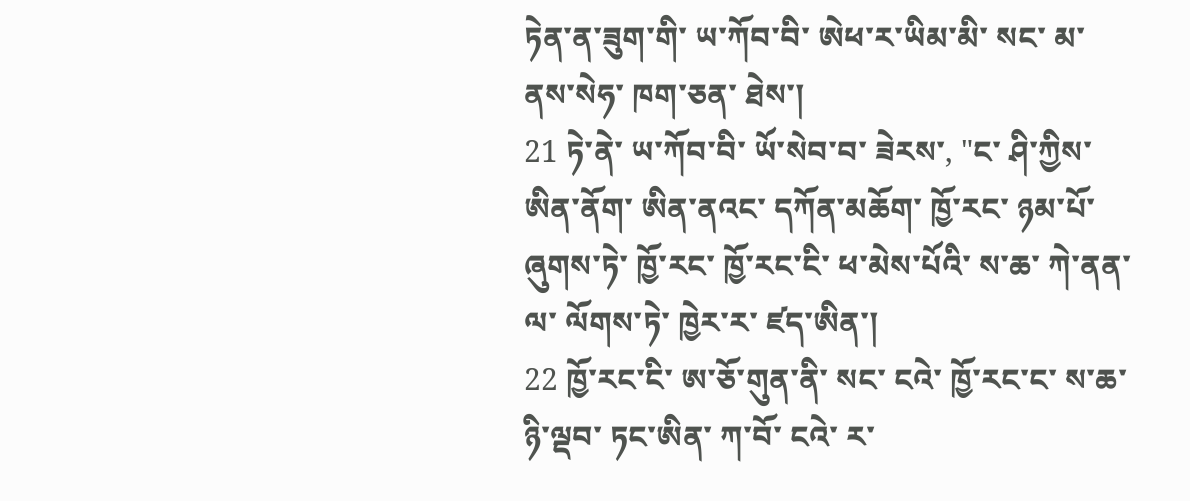ཏེན་ན་ཟུག་གི་ ཡ་ཀོབ་བི་ ཨེཕ་ར་ཡིམ་མི་ སང་ མ་ནས་སེཧ་ ཁག་ཅན་ ཐེས་།
21 ཏེ་ནེ་ ཡ་ཀོབ་བི་ ཡོ་སེབ་བ་ ཟེརས་, "ང་ ཤི་ཀྱིས་ ཨིན་ནོག་ ཨིན་ནའང་ དཀོན་མཆོག་ ཁྱོ་རང་ ཉམ་པོ་ ཞུགས་ཏེ་ ཁྱོ་རང་ ཁྱོ་རང་ངི་ ཕ་མེས་པོའི་ ས་ཆ་ ཀེ་ནན་ལ་ ལོགས་ཏེ་ ཁྱེར་ར་ ཛད་ཨིན་།
22 ཁྱོ་རང་ངི་ ཨ་ཅོ་གུན་ནི་ སང་ ངའེ་ ཁྱོ་རང་ང་ ས་ཆ་ ཉི་ལྡབ་ ཏང་ཨིན་ ཀ་བོ་ ངའེ་ ར་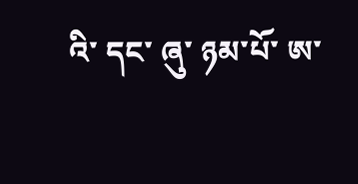འི་ དང་ ཞུ་ ཉམ་པོ་ ཨ་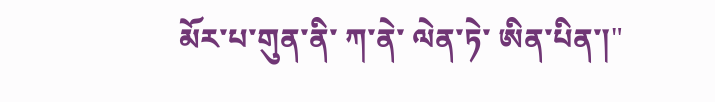མོར་པ་གུན་ནི་ ཀ་ནེ་ ལེན་ཏེ་ ཨིན་པིན་།"